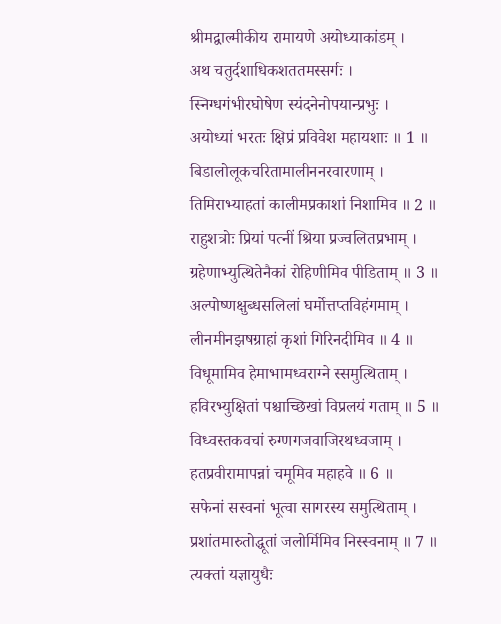श्रीमद्वाल्मीकीय रामायणे अयोध्याकांडम् ।
अथ चतुर्दशाधिकशततमस्सर्गः ।
स्निग्धगंभीरघोषेण स्यंदनेनोपयान्प्रभुः ।
अयोध्यां भरतः क्षिप्रं प्रविवेश महायशाः ॥ 1 ॥
बिडालोलूकचरितामालीननरवारणाम् ।
तिमिराभ्याहतां कालीमप्रकाशां निशामिव ॥ 2 ॥
राहुशत्रोः प्रियां पत्नीं श्रिया प्रज्वलितप्रभाम् ।
ग्रहेणाभ्युत्थितेनैकां रोहिणीमिव पीडिताम् ॥ 3 ॥
अल्पोष्णक्षुब्धसलिलां घर्मोत्तप्तविहंगमाम् ।
लीनमीनझषग्राहां कृशां गिरिनदीमिव ॥ 4 ॥
विधूमामिव हेमाभामध्वराग्ने स्समुत्थिताम् ।
हविरभ्युक्षितां पश्चाच्छिखां विप्रलयं गताम् ॥ 5 ॥
विध्वस्तकवचां रुग्णगजवाजिरथध्वजाम् ।
हतप्रवीरामापन्नां चमूमिव महाहवे ॥ 6 ॥
सफेनां सस्वनां भूत्वा सागरस्य समुत्थिताम् ।
प्रशांतमारुतोद्धूतां जलोर्मिमिव निस्स्वनाम् ॥ 7 ॥
त्यक्तां यज्ञायुधैः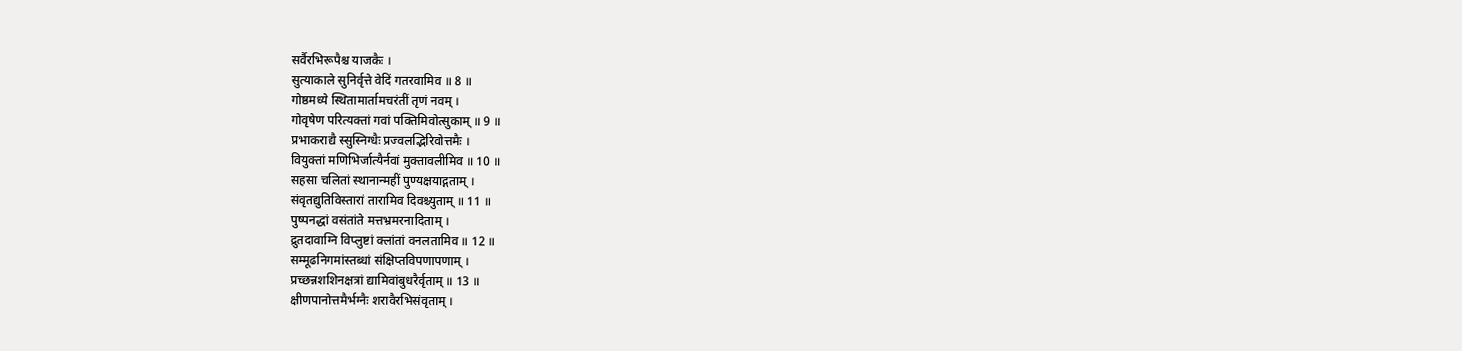सर्वैरभिरूपैश्च याजकैः ।
सुत्याकाले सुनिर्वृत्ते वेदिं गतरवामिव ॥ 8 ॥
गोष्ठमध्ये स्थितामार्तामचरंतीं तृणं नवम् ।
गोवृषेण परित्यक्तां गवां पक्तिमिवोत्सुकाम् ॥ 9 ॥
प्रभाकराद्यै स्सुस्निग्धैः प्रज्वलद्भिरिवोत्तमैः ।
वियुक्तां मणिभिर्जात्यैर्नवां मुक्तावलीमिव ॥ 10 ॥
सहसा चलितां स्थानान्महीं पुण्यक्षयाद्गताम् ।
संवृतद्युतिविस्तारां तारामिव दिवश्च्युताम् ॥ 11 ॥
पुष्पनद्धां वसंतांते मत्तभ्रमरनादिताम् ।
द्रुतदावाग्नि विप्लुष्टां क्लांतां वनलतामिव ॥ 12 ॥
सम्मूढनिगमांस्तब्धां संक्षिप्तविपणापणाम् ।
प्रच्छन्नशशिनक्षत्रां द्यामिवांबुधरैर्वृताम् ॥ 13 ॥
क्षीणपानोत्तमैर्भग्नैः शरावैरभिसंवृताम् ।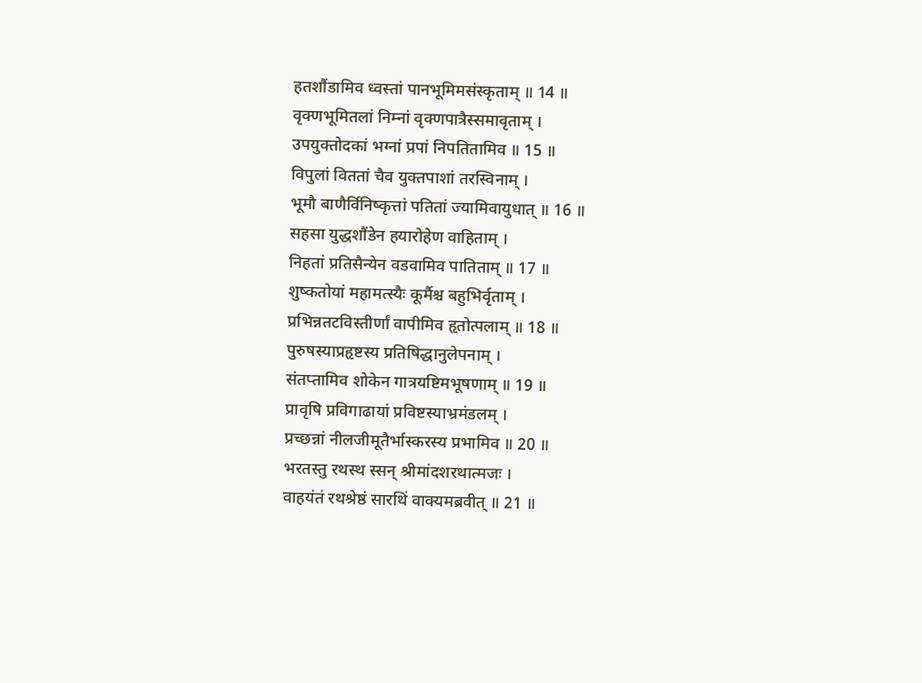हतशौंडामिव ध्वस्तां पानभूमिमसंस्कृताम् ॥ 14 ॥
वृक्णभूमितलां निम्नां वृक्णपात्रैस्समावृताम् ।
उपयुक्तोदकां भग्नां प्रपां निपतितामिव ॥ 15 ॥
विपुलां विततां चैव युक्तपाशां तरस्विनाम् ।
भूमौ बाणैर्विनिष्कृत्तां पतितां ज्यामिवायुधात् ॥ 16 ॥
सहसा युद्धशौंडेन हयारोहेण वाहिताम् ।
निहतां प्रतिसैन्येन वडवामिव पातिताम् ॥ 17 ॥
शुष्कतोयां महामत्स्यैः कूर्मैश्च बहुभिर्वृताम् ।
प्रभिन्नतटविस्तीर्णां वापीमिव हृतोत्पलाम् ॥ 18 ॥
पुरुषस्याप्रहृष्टस्य प्रतिषिद्धानुलेपनाम् ।
संतप्तामिव शोकेन गात्रयष्टिमभूषणाम् ॥ 19 ॥
प्रावृषि प्रविगाढायां प्रविष्टस्याभ्रमंडलम् ।
प्रच्छन्नां नीलजीमूतैर्भास्करस्य प्रभामिव ॥ 20 ॥
भरतस्तु रथस्थ स्सन् श्रीमांदशरथात्मजः ।
वाहयंतं रथश्रेष्ठं सारथिं वाक्यमब्रवीत् ॥ 21 ॥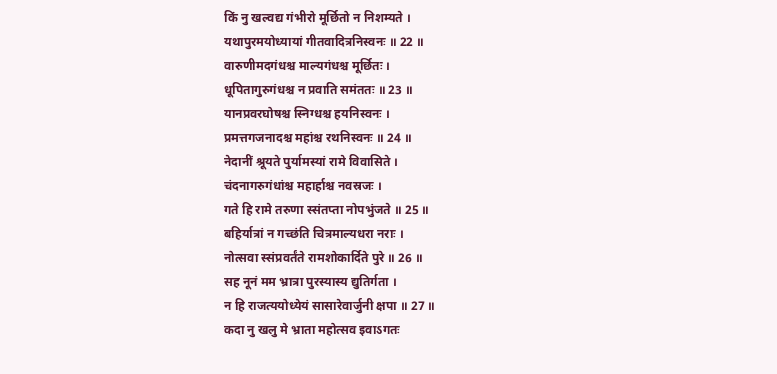किं नु खल्वद्य गंभीरो मूर्छितो न निशम्यते ।
यथापुरमयोध्यायां गीतवादित्रनिस्वनः ॥ 22 ॥
वारुणीमदगंधश्च माल्यगंधश्च मूर्छितः ।
धूपितागुरुगंधश्च न प्रवाति समंततः ॥ 23 ॥
यानप्रवरघोषश्च स्निग्धश्च हयनिस्वनः ।
प्रमत्तगजनादश्च महांश्च रथनिस्वनः ॥ 24 ॥
नेदानीं श्रूयते पुर्यामस्यां रामे विवासिते ।
चंदनागरुगंधांश्च महार्हाश्च नवस्रजः ।
गते हि रामे तरुणा स्संतप्ता नोपभुंजते ॥ 25 ॥
बहिर्यात्रां न गच्छंति चित्रमाल्यधरा नराः ।
नोत्सवा स्संप्रवर्तंते रामशोकार्दिते पुरे ॥ 26 ॥
सह नूनं मम भ्रात्रा पुरस्यास्य द्युतिर्गता ।
न हि राजत्ययोध्येयं सासारेवार्जुनी क्षपा ॥ 27 ॥
कदा नु खलु मे भ्राता महोत्सव इवाऽगतः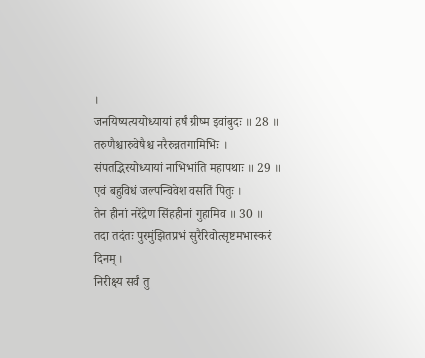।
जनयिष्यत्ययोध्यायां हर्षं ग्रीष्म इवांबुदः ॥ 28 ॥
तरुणैश्चारुवेषैश्च नरैरुन्नतगामिभिः ।
संपतद्भिरयोध्यायां नाभिभांति महापथाः ॥ 29 ॥
एवं बहुविधं जल्पन्विवेश वसतिं पितुः ।
तेन हीनां नरेंद्रेण सिंहहीनां गुहामिव ॥ 30 ॥
तदा तदंतः पुरमुंझितप्रभं सुरैरिवोत्सृष्टमभास्करं दिनम् ।
निरीक्ष्य सर्वं तु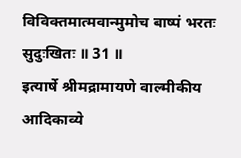विविक्तमात्मवान्मुमोच बाष्पं भरतः सुदुःखितः ॥ 31 ॥
इत्यार्षे श्रीमद्रामायणे वाल्मीकीय आदिकाव्ये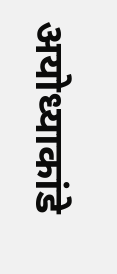अयोध्याकांडे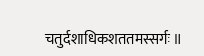चतुर्दशाधिकशततमस्सर्गः ॥